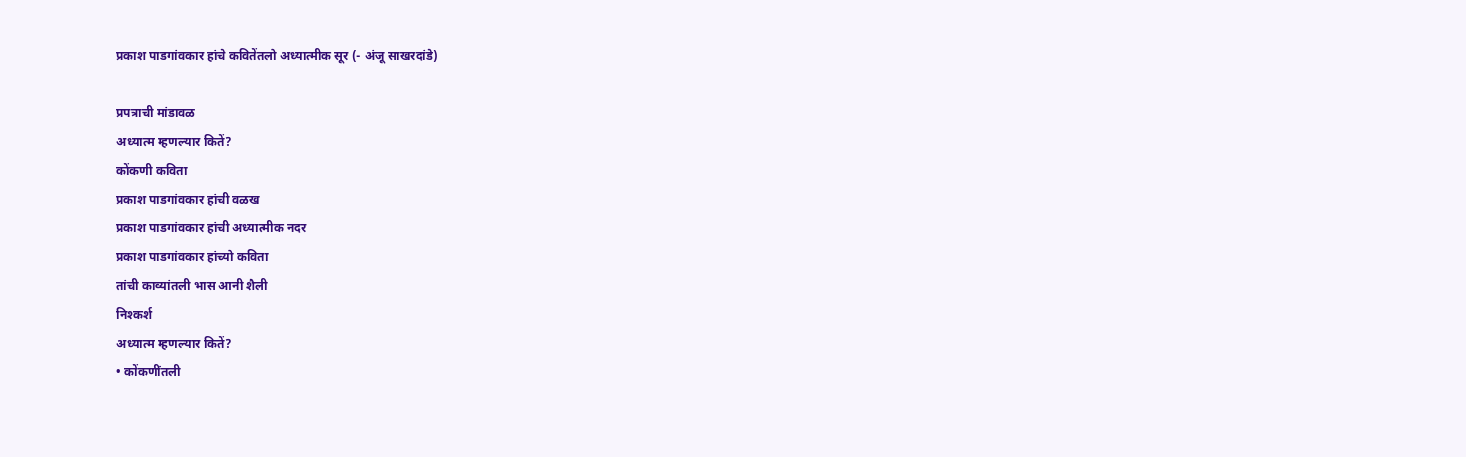प्रकाश पाडगांवकार हांचे कवितेंतलो अध्यात्मीक सूर (- अंजू साखरदांडे)

प्रपत्राची मांडावळ
अध्यात्म म्हणल्यार कितें?
कोंकणी कविता
प्रकाश पाडगांवकार हांची वळख
प्रकाश पाडगांवकार हांची अध्यात्मीक नदर
प्रकाश पाडगांवकार हांच्यो कविता
तांची काव्यांतली भास आनी शैली
निश्कर्श
अध्यात्म म्हणल्यार कितें?
• कोंकणींतली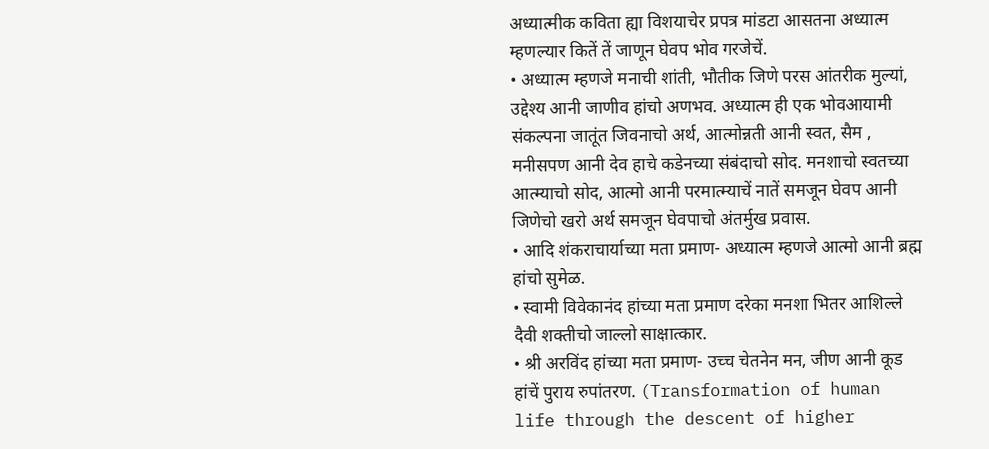अध्यात्मीक कविता ह्या विशयाचेर प्रपत्र मांडटा आसतना अध्यात्म म्हणल्यार कितें तें जाणून घेवप भोव गरजेचें.
• अध्यात्म म्हणजे मनाची शांती, भौतीक जिणे परस आंतरीक मुल्यां, उद्देश्य आनी जाणीव हांचो अणभव. अध्यात्म ही एक भोवआयामी संकल्पना जातूंत जिवनाचो अर्थ, आत्मोन्नती आनी स्वत, सैम , मनीसपण आनी देव हाचे कडेनच्या संबंदाचो सोद. मनशाचो स्वतच्या आत्म्याचो सोद, आत्मो आनी परमात्म्याचें नातें समजून घेवप आनी जिणेचो खरो अर्थ समजून घेवपाचो अंतर्मुख प्रवास.
• आदि शंकराचार्याच्या मता प्रमाण- अध्यात्म म्हणजे आत्मो आनी ब्रह्म हांचो सुमेळ.
• स्वामी विवेकानंद हांच्या मता प्रमाण दरेका मनशा भितर आशिल्ले दैवी शक्तीचो जाल्लो साक्षात्कार.
• श्री अरविंद हांच्या मता प्रमाण- उच्च चेतनेन मन, जीण आनी कूड हांचें पुराय रुपांतरण. (Transformation of human life through the descent of higher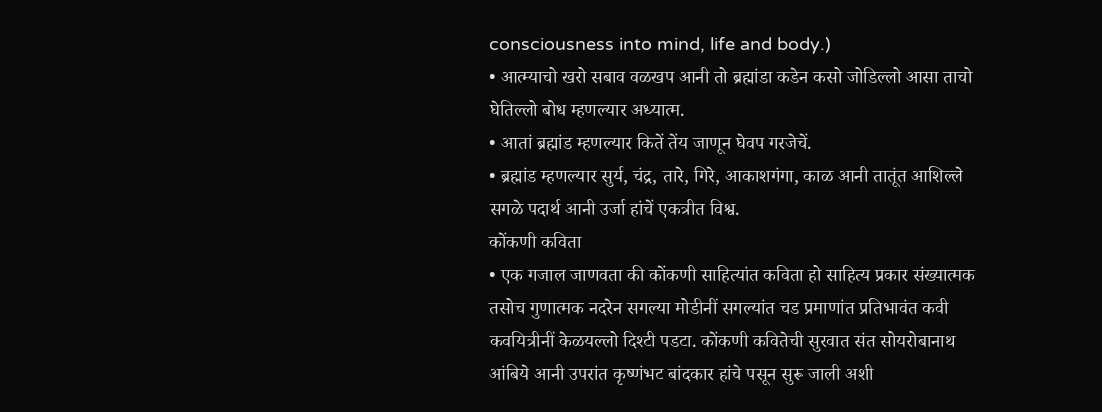consciousness into mind, life and body.)
• आत्म्याचो खरो सबाव वळखप आनी तो ब्रह्मांडा कडेन कसो जोडिल्लो आसा ताचो घेतिल्लो बोध म्हणल्यार अध्यात्म.
• आतां ब्रह्मांड म्हणल्यार कितें तेंय जाणून घेवप गरजेचें.
• ब्रह्मांड म्हणल्यार सुर्य, चंद्र, तारे, गिरे, आकाशगंगा, काळ आनी तातूंत आशिल्ले सगळे पदार्थ आनी उर्जा हांचें एकत्रीत विश्व.
कोंकणी कविता
• एक गजाल जाणवता की कोंकणी साहित्यांत कविता हो साहित्य प्रकार संख्यात्मक तसोच गुणात्मक नदरेन सगल्या मोडीनीं सगल्यांत चड प्रमाणांत प्रतिभावंत कवी कवयित्रीनीं केळयल्लो दिश्टी पडटा. कोंकणी कवितेची सुरवात संत सोयरोबानाथ आंबिये आनी उपरांत कृष्णंभट बांदकार हांचे पसून सुरू जाली अशी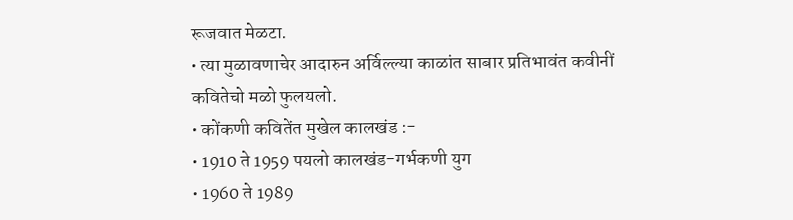रूजवात मेळटा.
• त्या मुळावणाचेर आदारुन अर्विल्ल्या काळांत साबार प्रतिभावंत कवीनीं कवितेचो मळो फुलयलो.
• कोंकणी कवितेंत मुखेल कालखंड :-
• 1910 ते 1959 पयलो कालखंड-गर्भकणी युग
• 1960 ते 1989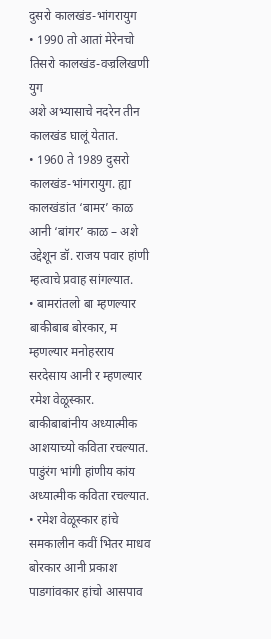दुसरो कालखंड-भांगरायुग
• 1990 तो आतां मेरेनचो तिसरो कालखंड-वज्रलिखणी युग
अशे अभ्यासाचे नदरेन तीन कालखंड घालूं येतात.
• 1960 ते 1989 दुसरो कालखंड-भांगरायुग. ह्या कालखंडांत ‘बामर’ काळ आनी ‘बांगर’ काळ – अशे उद्देशून डॉ. राजय पवार हांणी म्हत्वाचे प्रवाह सांगल्यात.
• बामरांतलो बा म्हणल्यार बाकीबाब बोरकार, म म्हणल्यार मनोहरराय सरदेसाय आनी र म्हणल्यार रमेश वेळूस्कार. बाकीबाबांनीय अध्यात्मीक आशयाच्यो कविता रचल्यात. पाडुंरंग भांगी हांणीय कांय अध्यात्मीक कविता रचल्यात.
• रमेश वेळूस्कार हांचे समकालीन कवीं भितर माधव बोरकार आनी प्रकाश पाडगांवकार हांचो आसपाव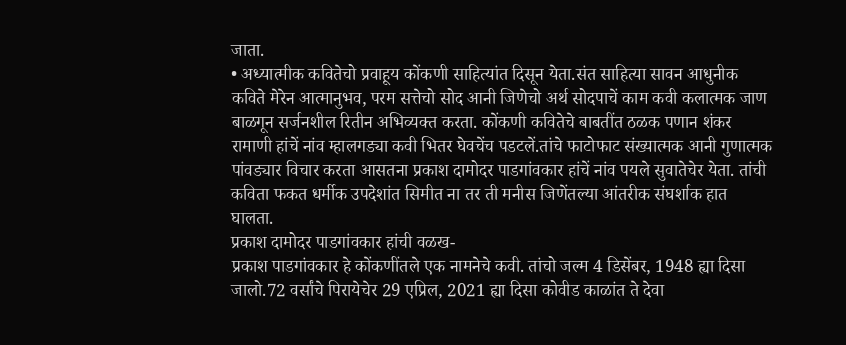जाता.
• अध्यात्मीक कवितेचो प्रवाहूय कोंकणी साहित्यांत दिसून येता.संत साहित्या सावन आधुनीक कविते मेरेन आत्मानुभव, परम सत्तेचो सोद आनी जिणेचो अर्थ सोदपाचें काम कवी कलात्मक जाण बाळगून सर्जनशील रितीन अभिव्यक्त करता. कोंकणी कवितेचे बाबतींत ठळक पणान शंकर रामाणी हांचें नांव म्हालगड्या कवी भितर घेवचेंच पडटलें.तांचे फाटोफाट संख्यात्मक आनी गुणात्मक पांवड्यार विचार करता आसतना प्रकाश दामोदर पाडगांवकार हांचें नांव पयले सुवातेचेर येता. तांची कविता फकत धर्मीक उपदेशांत सिमीत ना तर ती मनीस जिणेंतल्या आंतरीक संघर्शाक हात घालता.
प्रकाश दामोदर पाडगांवकार हांची वळख-
प्रकाश पाडगांवकार हे कोंकणींतले एक नामनेचे कवी. तांचो जल्म 4 डिसेंबर, 1948 ह्या दिसा जालो.72 वर्सांचे पिरायेचेर 29 एप्रिल, 2021 ह्या दिसा कोवीड काळांत ते देवा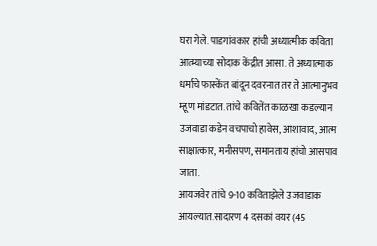घरा गेले. पाडगांवकार हांची अध्यात्मीक कविता आत्म्याच्या सोदाक केंद्रीत आसा. ते अध्यात्माक धर्माचे फास्केंत बांदून दवरनात तर ते आत्मानुभव म्हूण मांडटात. तांचे कवितेंत काळखा कडल्यान उजवाडा कडेन वचपाचो हावेस, आशावाद, आत्म साक्षात्कार, मनीसपण, समानताय हांचो आसपाव जाता.
आयजवेर तांचे 9-10 कविताझेले उजवाडाक आयल्यात.सादारण 4 दसकां वयर (45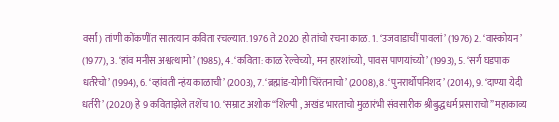वर्सां) तांणी कोंकणींत सातत्यान कविता रचल्यात. 1976 ते 2020 हो तांचो रचना काळ. 1. ‘उजवाडाचीं पावलां’ (1976) 2. ‘वास्कोयन’ (1977), 3. ‘हांव मनीस अश्वत्थामो’ (1985), 4. ‘कविता: काळ रेल्वेच्यो, मन हारशांच्यो, पावस पाणयांच्यो’ (1993), 5. ‘सर्ग घडपाक धर्तरेचो’ (1994), 6. ‘व्हांवती न्हंय काळाची’ (2003), 7. ‘ब्रह्मांड-योगी चिंरंतनाचो’ (2008), 8. ‘पुनरार्थोपनिशद’ (2014), 9. ‘दाण्या येदी धर्तरी’ (2020) हे 9 कविताझेले तशेंच 10. ‘सम्राट अशोक “शिल्पी , अखंड भारताचो मुळारंभी संवसारीक श्रीबुद्धधर्म प्रसाराचो” महाकाव्य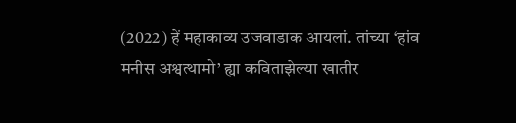(2022) हें महाकाव्य उजवाडाक आयलां. तांच्या ‘हांव मनीस अश्वत्थामो’ ह्या कविताझेल्या खातीर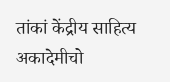तांकां केंद्रीय साहित्य अकादेमीचो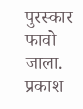पुरस्कार फावो जाला.
प्रकाश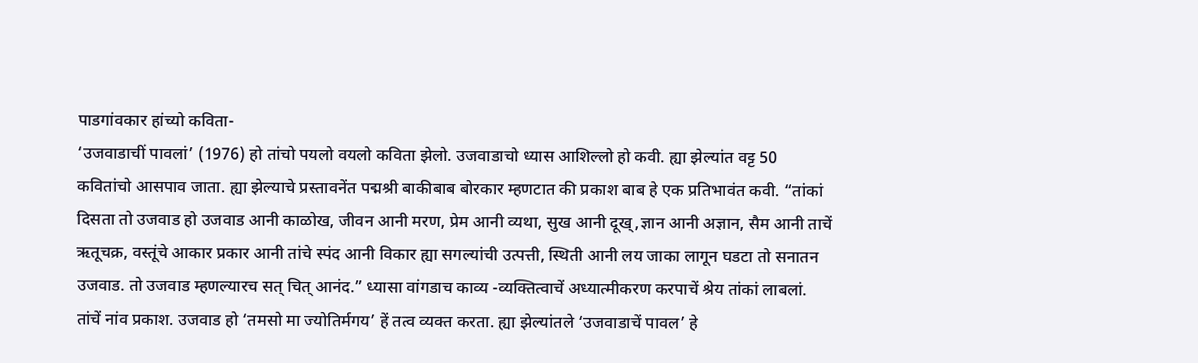पाडगांवकार हांच्यो कविता-
‘उजवाडाचीं पावलां’ (1976) हो तांचो पयलो वयलो कविता झेलो. उजवाडाचो ध्यास आशिल्लो हो कवी. ह्या झेल्यांत वट्ट 50 कवितांचो आसपाव जाता. ह्या झेल्याचे प्रस्तावनेंत पद्मश्री बाकीबाब बोरकार म्हणटात की प्रकाश बाब हे एक प्रतिभावंत कवी. “तांकां दिसता तो उजवाड हो उजवाड आनी काळोख, जीवन आनी मरण, प्रेम आनी व्यथा, सुख आनी दूख्,ज्ञान आनी अज्ञान, सैम आनी ताचें ऋतूचक्र, वस्तूंचे आकार प्रकार आनी तांचे स्पंद आनी विकार ह्या सगल्यांची उत्पत्ती, स्थिती आनी लय जाका लागून घडटा तो सनातन उजवाड. तो उजवाड म्हणल्यारच सत् चित् आनंद.” ध्यासा वांगडाच काव्य -व्यक्तित्वाचें अध्यात्मीकरण करपाचें श्रेय तांकां लाबलां. तांचें नांव प्रकाश. उजवाड हो ‘तमसो मा ज्योतिर्मगय’ हें तत्व व्यक्त करता. ह्या झेल्यांतले ‘उजवाडाचें पावल’ हे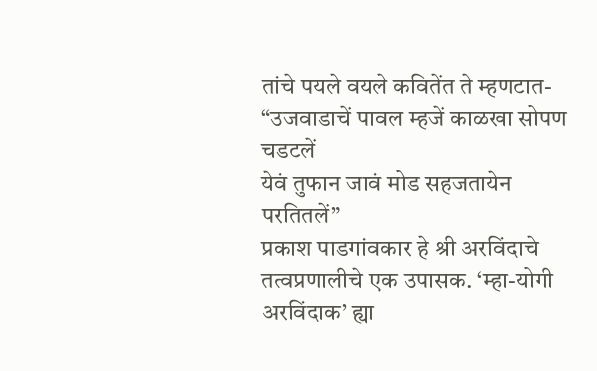तांचे पयले वयले कवितेंत ते म्हणटात-
“उजवाडाचें पावल म्हजें काळखा सोपण चडटलें
येवं तुफान जावं मोड सहजतायेन परतितलें”
प्रकाश पाडगांवकार हे श्री अरविंदाचे तत्वप्रणालीचे एक उपासक. ‘म्हा-योगी अरविंदाक’ ह्या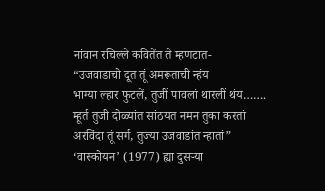नांवान रचिल्ले कवितेंत ते म्हणटात-
“उजवाडाचो दूत तूं अमरूताची न्हंय
भाग्या ल्हार फुटलें, तुजीं पावलां थारलीं थंय…….
म्हूर्त तुजी दोळ्यांत सांठयत नमन तुका करतां
अरविंदा तूं सर्ग, तुज्या उजवाडांत न्हातां”
‘वास्कोयन’ (1977) ह्या दुसऱ्या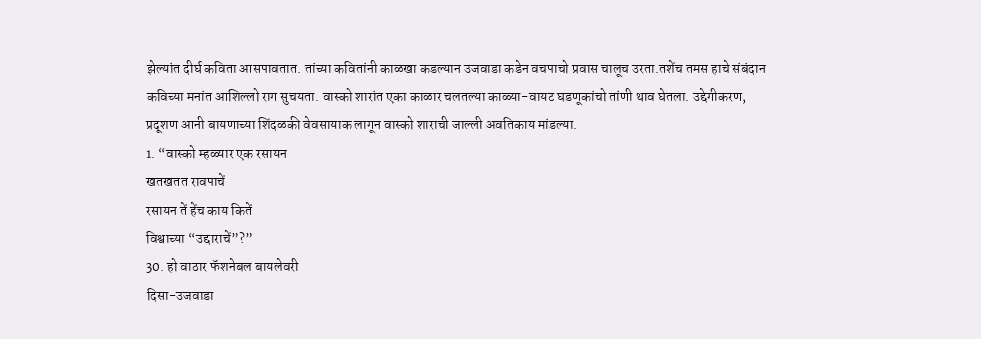झेल्यांत दीर्घ कविता आसपावतात. तांच्या कवितांनी काळखा कडल्यान उजवाडा कडेन वचपाचो प्रवास चालूच उरता.तशेंच तमस हाचे संबंदान कविच्या मनांत आशिल्लो राग सुचयता. वास्को शारांत एका काळार चलतल्या काळ्या-वायट घडणूकांचो तांणी थाव घेतला. उद्देगीकरण, प्रदूशण आनी बायणाच्या शिंदळकी वेवसायाक लागून वास्को शाराची जाल्ली अवतिकाय मांडल्या.
1. “वास्को म्हळ्यार एक रसायन
खतखतत रावपाचें
रसायन तें हेंच काय कितें
विश्वाच्या “उद्दाराचें”?”
30. हो वाठार फॅशनेबल बायलेवरी
दिसा-उजवाडा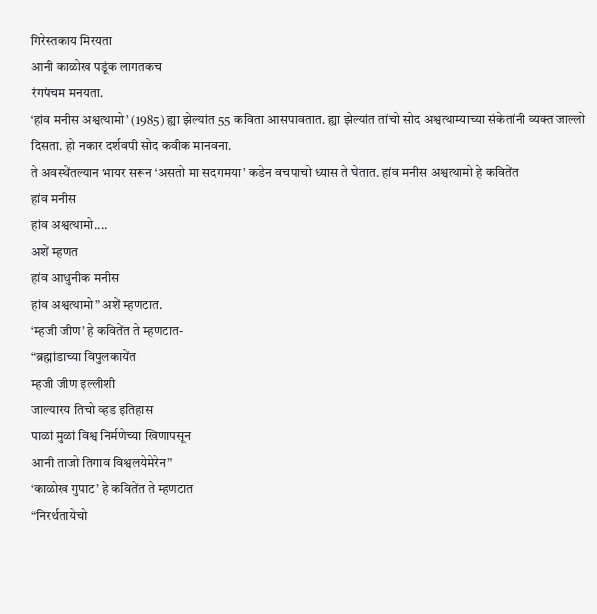गिरेस्तकाय मिरयता
आनी काळोख पडूंक लागतकच
रंगपंचम मनयता.
‘हांव मनीस अश्वत्थामो’ (1985) ह्या झेल्यांत 55 कविता आसपावतात. ह्या झेल्यांत तांचो सोद अश्वत्थाम्याच्या संकेतांनी व्यक्त जाल्लो दिसता. हो नकार दर्शवपी सोद कवीक मानवना.
ते अवस्थेंतल्यान भायर सरून ‘असतो मा सदगमया’ कडेन वचपाचो ध्यास ते घेतात. हांव मनीस अश्वत्थामो हे कवितेंत
हांव मनीस
हांव अश्वत्थामो....
अशें म्हणत
हांव आधुनीक मनीस
हांव अश्वत्थामो” अशें म्हणटात.
‘म्हजी जीण’ हे कवितेंत ते म्हणटात-
“ब्रह्मांडाच्या विपुलकायेंत
म्हजी जीण इल्लीशी
जाल्यारय तिचो व्हड इतिहास
पाळां मुळां विश्व निर्मणेच्या खिणापसून
आनी ताजो तिगाव विश्वलयेमेरेन”
‘काळोख गुपाट’ हे कवितेंत ते म्हणटात
“निरर्थतायेचो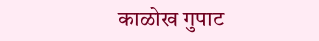काळोख गुपाट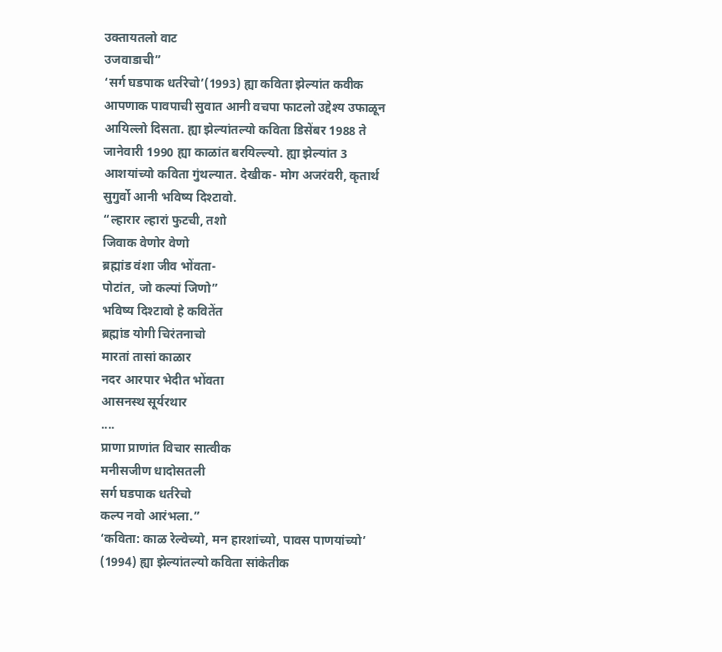उक्तायतलो वाट
उजवाडाची”
‘सर्ग घडपाक धर्तरेचो’(1993) ह्या कविता झेल्यांत कवीक आपणाक पावपाची सुवात आनी वचपा फाटलो उद्देश्य उफाळून आयिल्लो दिसता. ह्या झेल्यांतल्यो कविता डिसेंबर 1988 ते जानेवारी 1990 ह्या काळांत बरयिल्ल्यो. ह्या झेल्यांत 3 आशयांच्यो कविता गुंथल्यात. देखीक- मोग अजरंवरी, कृतार्थ सुगुर्वो आनी भविष्य दिश्टावो.
“ल्हारार ल्हारां फुटची, तशो
जिवाक वेणोर वेणो
ब्रह्मांड वंशा जीव भोंवता-
पोटांत, जो कल्पां जिणो”
भविष्य दिश्टावो हे कवितेंत
ब्रह्मांड योगी चिरंतनाचो
मारतां तासां काळार
नदर आरपार भेदीत भोंवता
आसनस्थ सूर्यरथार
....
प्राणा प्राणांत विचार सात्वीक
मनीसजीण धादोसतली
सर्ग घडपाक धर्तरेचो
कल्प नवो आरंभला.”
‘कविता: काळ रेल्वेच्यो, मन हारशांच्यो, पावस पाणयांच्यो’ (1994) ह्या झेल्यांतल्यो कविता सांकेतीक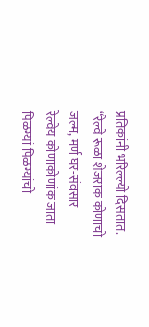प्रतिकांनी भरिल्ल्यो दिसतात.
“रेल्वे रूळा शेजराक कोणाचो
जल्म, मर्ण घर-संवसार
रेल्वेय कोणाकोणांक जाता
पिळग्यां पिळग्यांचो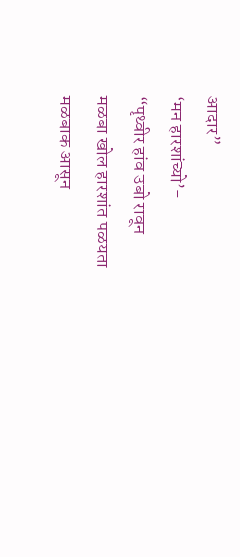आदार”
‘मन हारशांच्यो’-
“पृथ्वीर हांव उबो रावून
मळबा खोल हारशांत पळयता
मळबाक आसून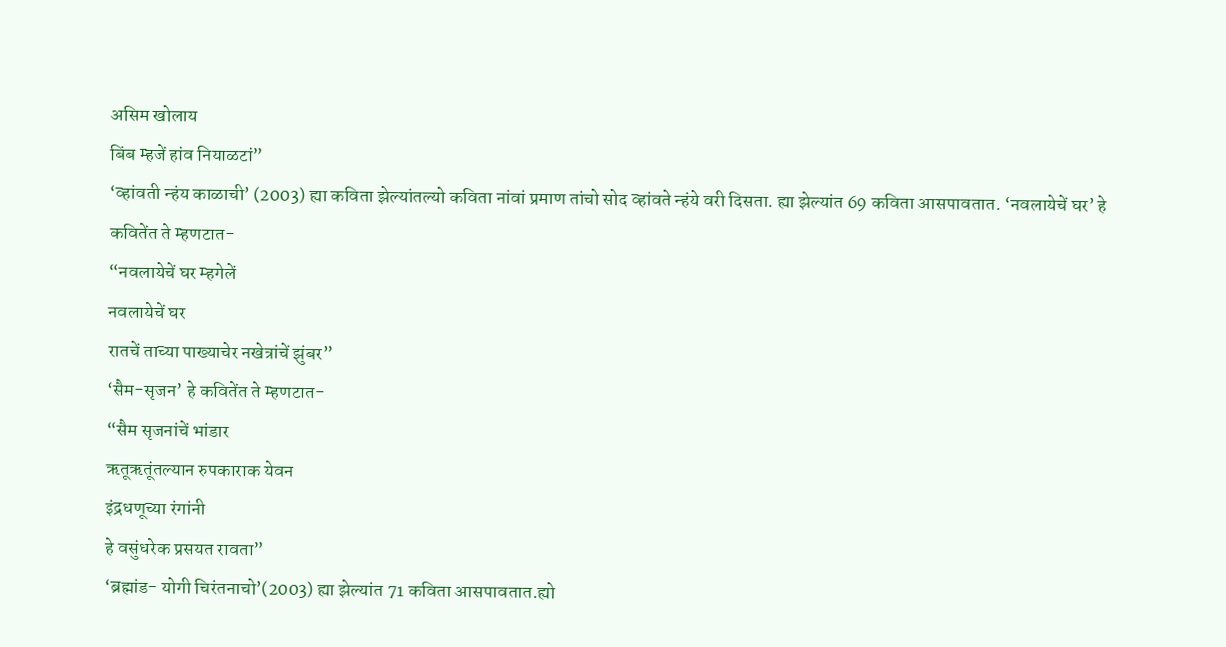असिम खोलाय
बिंब म्हजें हांव नियाळटां”
‘व्हांवती न्हंय काळाची’ (2003) ह्या कविता झेल्यांतल्यो कविता नांवां प्रमाण तांचो सोद व्हांवते न्हंये वरी दिसता. ह्या झेल्यांत 69 कविता आसपावतात. ‘नवलायेचें घर’ हे कवितेंत ते म्हणटात-
“नवलायेचें घर म्हगेलें
नवलायेचें घर
रातचें ताच्या पाख्याचेर नखेत्रांचें झुंबर”
‘सैम-सृजन’ हे कवितेंत ते म्हणटात-
“सैम सृजनांचें भांडार
ऋतूऋतूंतल्यान रुपकाराक येवन
इंद्रधणूच्या रंगांनी
हे वसुंधरेक प्रसयत रावता”
‘ब्रह्मांड- योगी चिरंतनाचो’(2003) ह्या झेल्यांत 71 कविता आसपावतात.ह्यो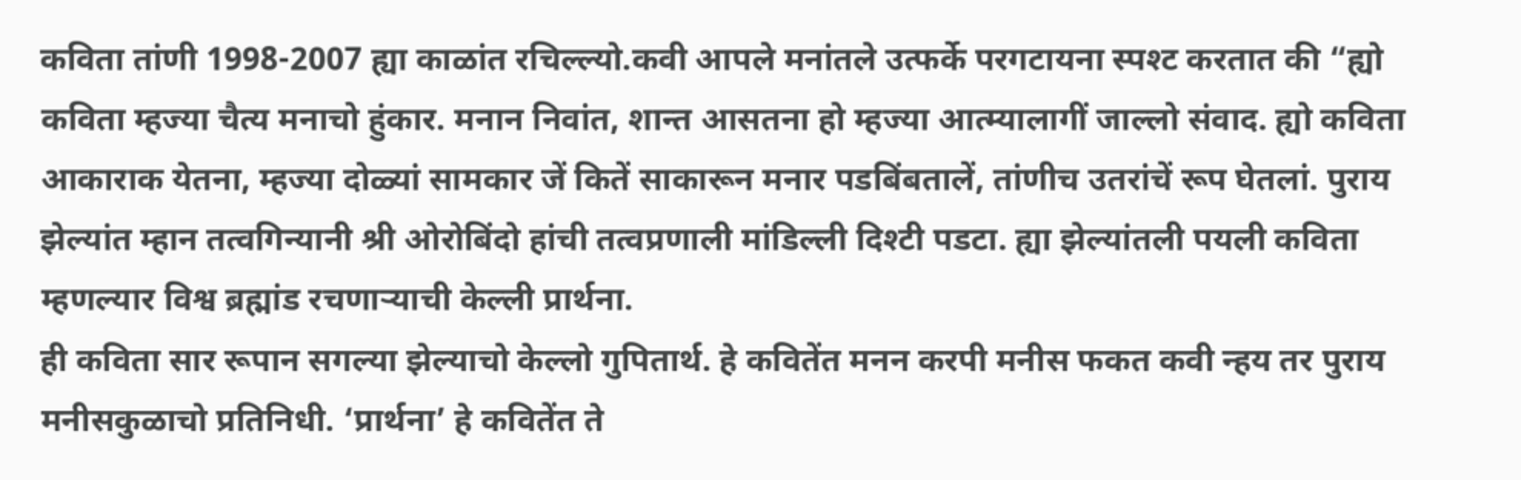कविता तांणी 1998-2007 ह्या काळांत रचिल्ल्यो.कवी आपले मनांतले उत्फर्के परगटायना स्पश्ट करतात की “ह्यो कविता म्हज्या चैत्य मनाचो हुंकार. मनान निवांत, शान्त आसतना हो म्हज्या आत्म्यालागीं जाल्लो संवाद. ह्यो कविता आकाराक येतना, म्हज्या दोळ्यां सामकार जें कितें साकारून मनार पडबिंबतालें, तांणीच उतरांचें रूप घेतलां. पुराय झेल्यांत म्हान तत्वगिन्यानी श्री ओरोबिंदो हांची तत्वप्रणाली मांडिल्ली दिश्टी पडटा. ह्या झेल्यांतली पयली कविता म्हणल्यार विश्व ब्रह्मांड रचणाऱ्याची केल्ली प्रार्थना.
ही कविता सार रूपान सगल्या झेल्याचो केल्लो गुपितार्थ. हे कवितेंत मनन करपी मनीस फकत कवी न्हय तर पुराय मनीसकुळाचो प्रतिनिधी. ‘प्रार्थना’ हे कवितेंत ते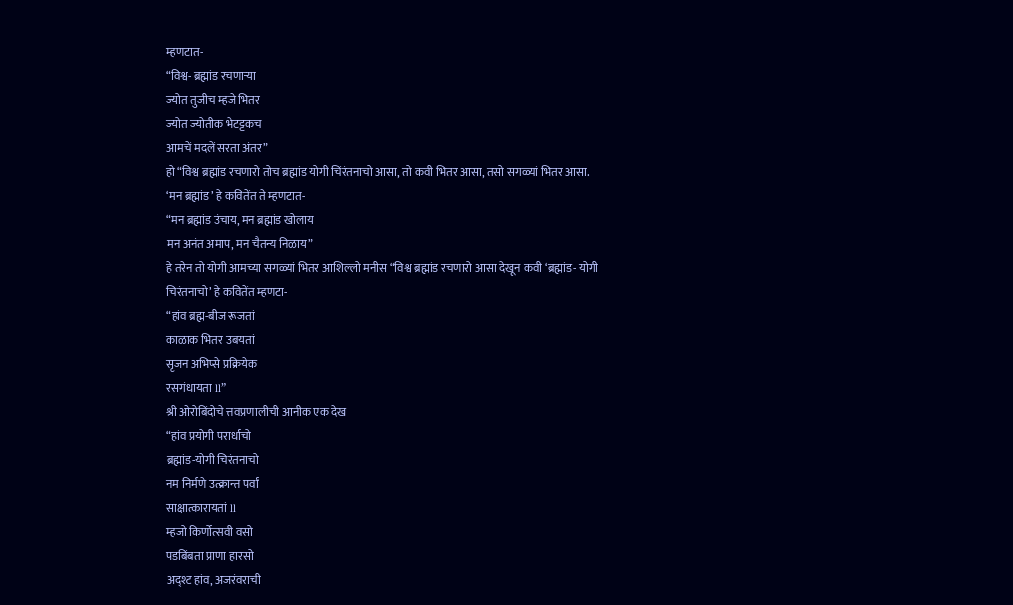म्हणटात-
“विश्व- ब्रह्मांड रचणाऱ्या
ज्योत तुजीच म्हजे भितर
ज्योत ज्योतीक भेटट्टकच
आमचें मदलें सरता अंतर”
हो “विश्व ब्रह्मांड रचणारो तोच ब्रह्मांड योगी चिंरंतनाचो आसा, तो कवी भितर आसा, तसो सगळ्यां भितर आसा. ‘मन ब्रह्मांड’ हे कवितेंत ते म्हणटात-
“मन ब्रह्मांड उंचाय, मन ब्रह्मांड खोलाय
मन अनंत अमाप, मन चैतन्य निळाय”
हे तरेन तो योगी आमच्या सगळ्यां भितर आशिल्लो मनीस “विश्व ब्रह्मांड रचणारो आसा देखून कवी ‘ब्रह्मांड- योगी चिरंतनाचो’ हे कवितेंत म्हणटा-
“हांव ब्रह्म-बीज रूजतां
काळाक भितर उबयतां
सृजन अभिप्से प्रक्रियेक
रसगंधायता ll”
श्री ओरोबिंदोचे त्तवप्रणालीची आनीक एक देख
“हांव प्रयोगी परार्धाचो
ब्रह्मांड-योगी चिरंतनाचो
नम निर्मणे उत्क्रान्त पर्वां
साक्षात्कारायतां ll
म्हजो किर्णोत्सवी वसो
पडबिंबता प्राणा हारसो
अद्श्ट हांव, अजरंवराची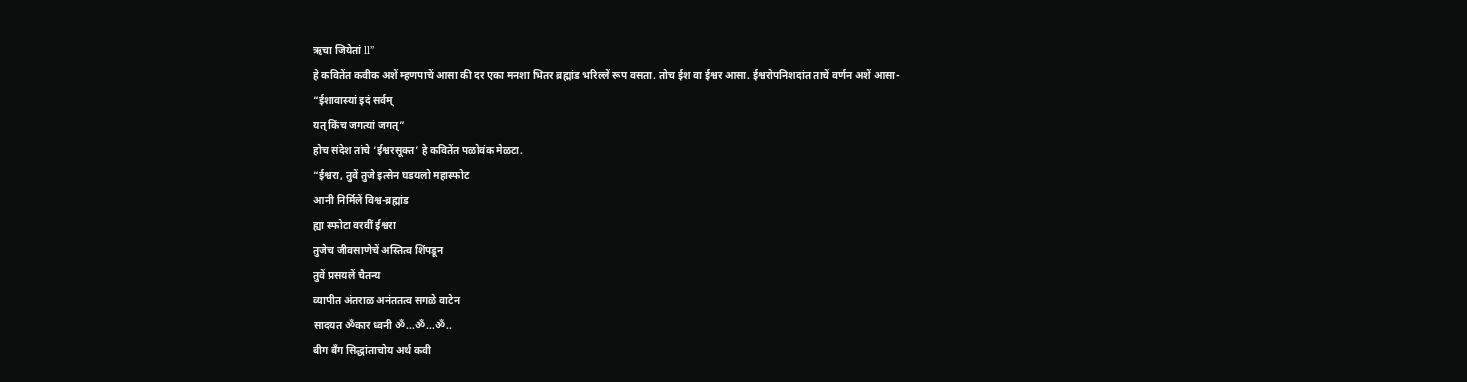ऋचा जियेतां ll”
हे कवितेंत कवीक अशें म्हणपाचें आसा की दर एका मनशा भितर ब्रह्मांड भरिल्लें रूप वसता. तोच ईश वा ईश्वर आसा. ईश्वरोपनिशदांत ताचें वर्णन अशें आसा-
“ईशावास्यां इदं सर्वम्
यत् किंच जगत्यां जगत्”
होच संदेश तांचे ‘ईश्वरसूक्त’ हे कवितेंत पळोवंक मेळटा.
“ईश्वरा, तुवें तुजे इत्सेन घडयलो महास्फोट
आनी निर्मिलें विश्व-ब्रह्मांड
ह्या स्फोटा वरवीं ईश्वरा
तुजेच जीवसाणेचें अस्तित्व शिंपडून
तुवें प्रसयलें चैतन्य
व्यापीत अंतराळ अनंततत्व सगळे वाटेन
सादयत ॐकार ध्वनी ॐ...ॐ...ॐ..
बीग बॅंग सिद्धांताचोय अर्थ कवी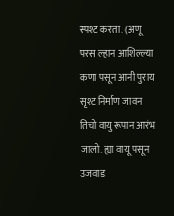स्पश्ट करता. (अणू परस ल्हान आशिल्ल्या कणा पसून आनी पुराय सृश्ट निर्माण जावन तिचो वायु रूपान आरंभ जालो. ह्या वायू पसून उजवाड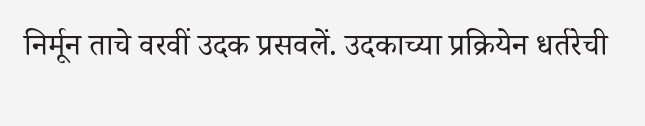निर्मून ताचे वरवीं उदक प्रसवलें. उदकाच्या प्रक्रियेन धर्तरेची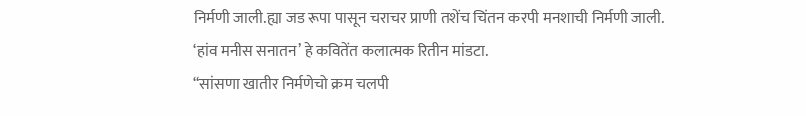निर्मणी जाली.ह्या जड रूपा पासून चराचर प्राणी तशेंच चिंतन करपी मनशाची निर्मणी जाली.
‘हांव मनीस सनातन’ हे कवितेंत कलात्मक रितीन मांडटा.
“सांसणा खातीर निर्मणेचो क्रम चलपी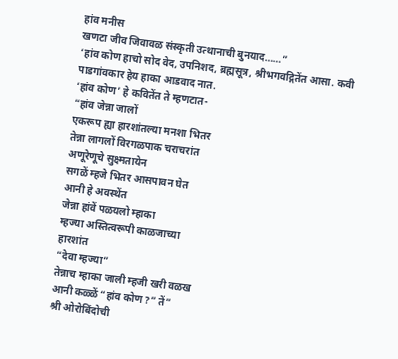हांव मनीस
खणटा जीव जिवावळ संस्कृती उत्थानाची बुनयाद……”
‘हांव कोण हाचो सोद वेद, उपनिशद, ब्रह्मसूत्र, श्रीभगवद्गितेंत आसा. कवी पाडगांवकार हेय हाका आडवाद नात.
‘हांव कोण’ हे कवितेंत ते म्हणटात-
“हांव जेन्ना जालों
एकरूप ह्या हारशांतल्या मनशा भितर
तेन्ना लागलों विरगळपाक चराचरांत
अणूरेणूचे सुक्ष्मतायेन
सगळें म्हजे भितर आसपावन घेत
आनी हे अवस्थेंत
जेन्ना हांवें पळयलो म्हाका
म्हज्या अस्तित्वरूपी काळजाच्या
हारशांत
“देवा म्हज्या”
तेन्नाच म्हाका जाली म्हजी खरी वळख
आनी कळ्ळें “हांव कोण?” तें”
श्री ओरोबिंदोची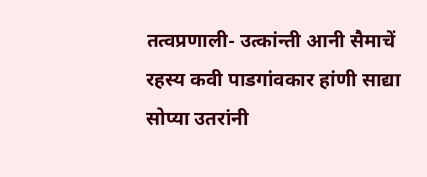तत्वप्रणाली- उत्कांन्ती आनी सैमाचें रहस्य कवी पाडगांवकार हांणी साद्या सोप्या उतरांनी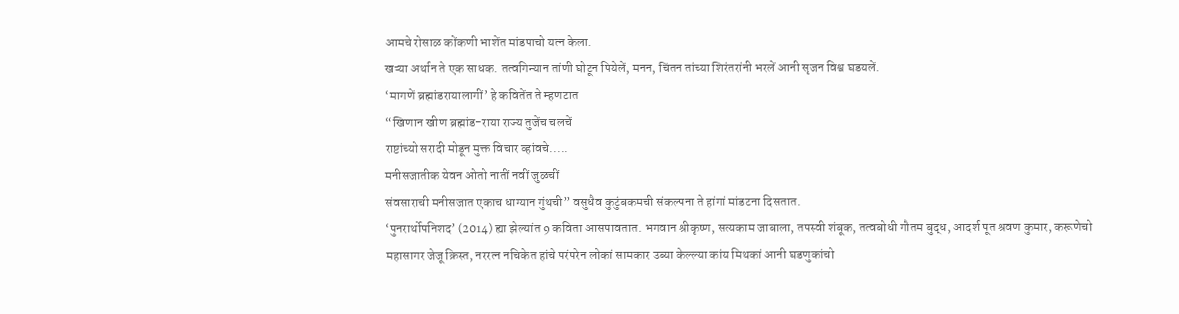आमचे रोसाळ कोंकणी भाशेंत मांडपाचो यत्न केला.
खऱ्या अर्थान ते एक साधक. तत्वगिन्यान तांणी घोटून पियेलें, मनन, चिंतन तांच्या शिरंतरांनी भरलें आनी सृजन विश्व घडयलें.
‘मागणें ब्रह्मांडरायालागीं’ हे कवितेंत ते म्हणटात
“खिणान खीण ब्रह्मांड-राया राज्य तुजेंच चलचें
राष्टांच्यो सरादी मोडून मुक्त विचार व्हांवचे.....
मनीसजातीक येवन ओतो नातीं नवीं जुळचीं
संवसाराची मनीसजात एकाच धाग्यान गुंथची” वसुधैव कुटुंबकमची संकल्पना ते हांगां मांडटना दिसतात.
‘पुनरार्थोपनिशद’ (2014) ह्या झेल्यांत 9 कविता आसपावतात. भगवान श्रीकृष्ण, सत्यकाम जाबाला, तपस्वी शंबूक, तत्वबोधी गौतम बुद्ध, आदर्श पूत श्रवण कुमार, करूणेचो महासागर जेजू क्रिस्त, नररत्न नचिकेत हांचे परंपरेन लोकां सामकार उब्या केल्ल्या कांय मिथकां आनी घडणुकांचो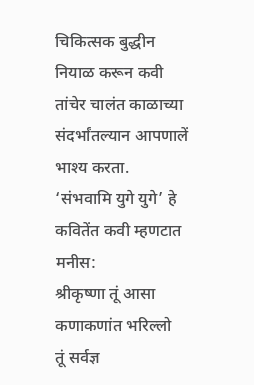चिकित्सक बुद्धीन नियाळ करून कवी तांचेर चालंत काळाच्या संदर्भांतल्यान आपणालें भाश्य करता.
‘संभवामि युगे युगे’ हे कवितेंत कवी म्हणटात
मनीस:
श्रीकृष्णा तूं आसा
कणाकणांत भरिल्लो
तूं सर्वज्ञ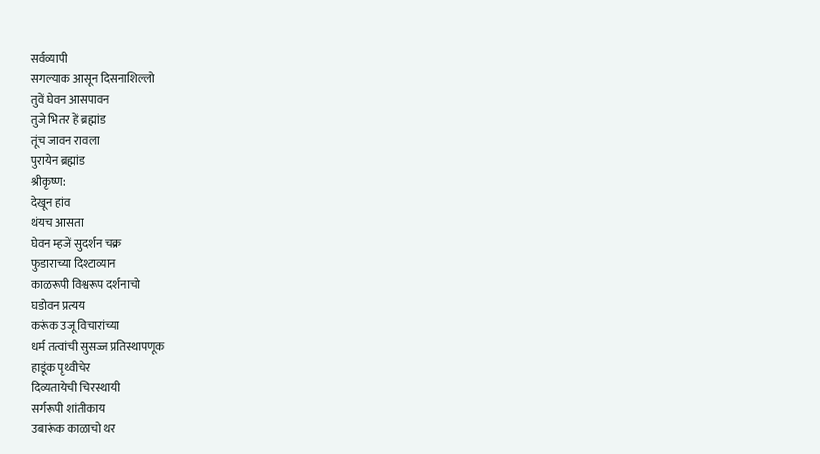सर्वव्यापी
सगल्याक आसून दिसनाशिल्लो
तुवें घेवन आसपावन
तुजे भितर हें ब्रह्मांड
तूंच जावन रावला
पुरायेन ब्रह्मांड
श्रीकृष्ण:
देखून हांव
थंयच आसता
घेवन म्हजें सुदर्शन चक्र
फुडाराच्या दिश्टाव्यान
काळरूपी विश्वरूप दर्शनाचो
घडोवन प्रत्यय
करूंक उजू विचारांच्या
धर्म तत्वांची सुसज्ज प्रतिस्थापणूक
हाडूंक पृथ्वीचेर
दिव्यतायेची चिरस्थायी
सर्गरूपी शांतीकाय
उबारूंक काळाचो थर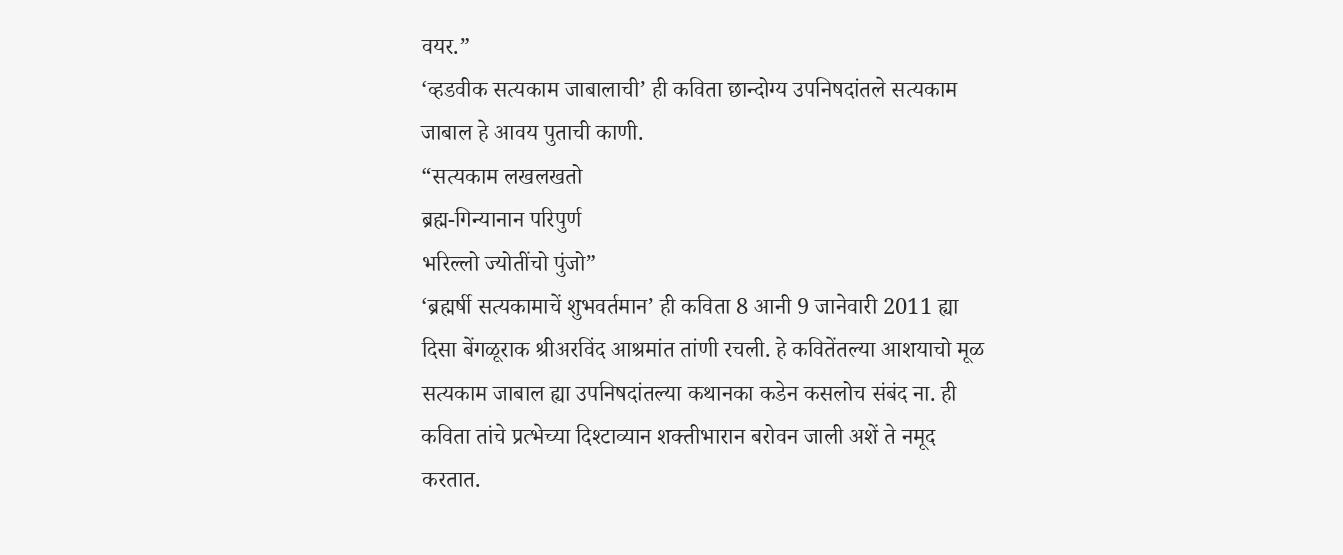वयर.”
‘व्हडवीक सत्यकाम जाबालाची’ ही कविता छान्दोग्य उपनिषदांतले सत्यकाम जाबाल हे आवय पुताची काणी.
“सत्यकाम लखलखतो
ब्रह्म-गिन्यानान परिपुर्ण
भरिल्लो ज्योतींचो पुंजो”
‘ब्रह्मर्षी सत्यकामाचें शुभवर्तमान’ ही कविता 8 आनी 9 जानेवारी 2011 ह्या दिसा बेंगळूराक श्रीअरविंद आश्रमांत तांणी रचली. हे कवितेंतल्या आशयाचो मूळ सत्यकाम जाबाल ह्या उपनिषदांतल्या कथानका कडेन कसलोच संबंद ना. ही कविता तांचे प्रत्भेच्या दिश्टाव्यान शक्तीभारान बरोवन जाली अशें ते नमूद करतात.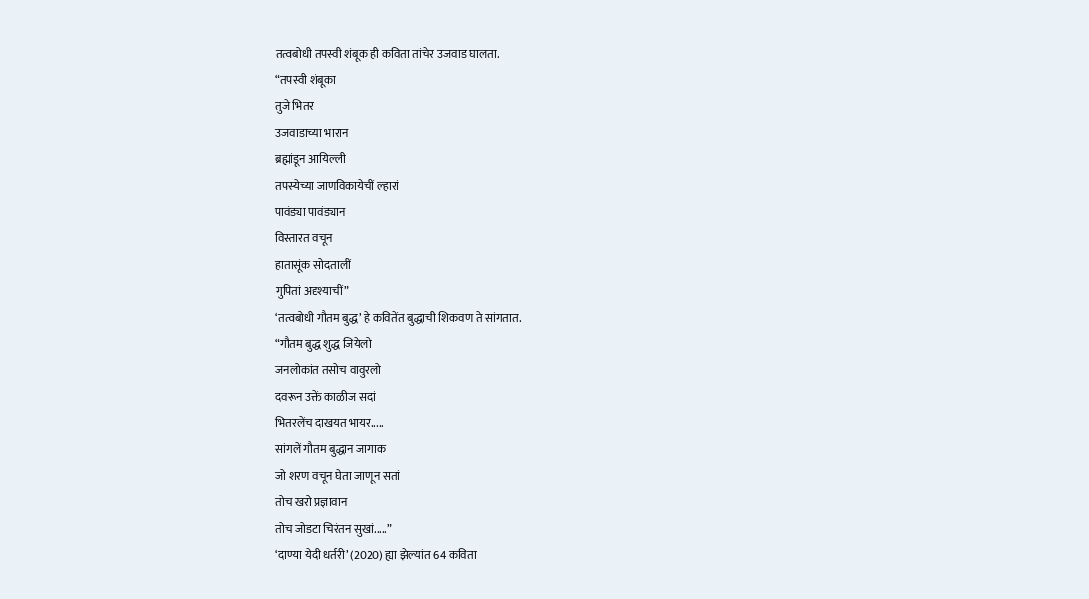तत्वबोधी तपस्वी शंबूक ही कविता तांचेर उजवाड घालता.
“तपस्वी शंबूका
तुजे भितर
उजवाडाच्या भारान
ब्रह्मांडून आयिल्ली
तपस्येच्या जाणविकायेचीं ल्हारां
पावंड्या पावंड्यान
विस्तारत वचून
हातासूंक सोदतालीं
गुपितां अदृश्याचीं”
‘तत्वबोधी गौतम बुद्ध’ हे कवितेंत बुद्धाची शिकवण ते सांगतात.
“गौतम बुद्ध शुद्ध जियेलो
जनलोकांत तसोच वावुरलो
दवरून उक्तें काळीज सदां
भितरलेंच दाखयत भायर.....
सांगलें गौतम बुद्धान जागाक
जो शरण वचून घेता जाणून सतां
तोच खरो प्रज्ञावान
तोच जोडटा चिरंतन सुखां.....”
‘दाण्या येदी धर्तरी’ (2020) ह्या झेल्यांत 64 कविता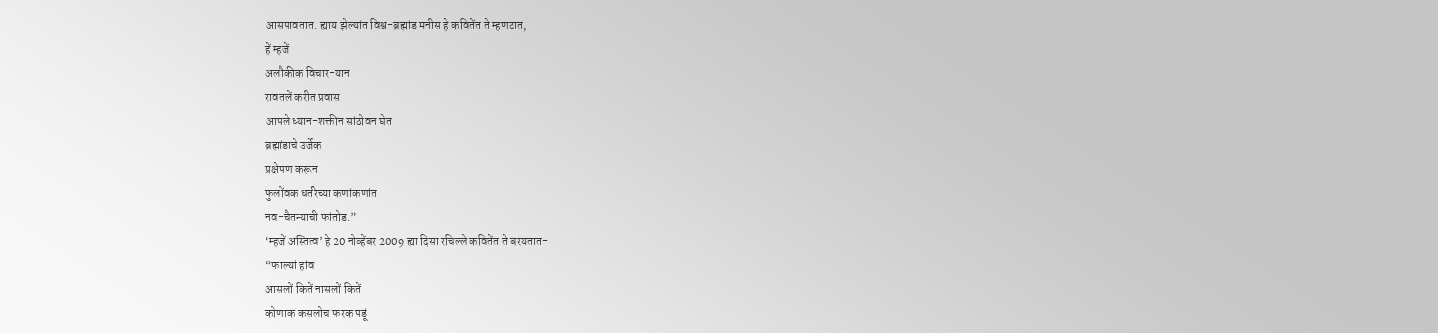आसपावतात. ह्याय झेल्यांत विश्व-ब्रह्मांड मनीस हे कवितेंत ते म्हणटात,
हें म्हजें
अलौकीक विचार-यान
रावतलें करीत प्रवास
आपले ध्यान-शक्तीन सांठोवन घेत
ब्रह्मांडाचे उर्जेक
प्रक्षेपण करून
फुलोंवक धर्तरेच्या कणांकणांत
नव-चैतन्याची फांतोड.”
‘म्हजें अस्तित्व’ हे 20 नोव्हेंबर 2009 ह्या दिसा रचिल्ले कवितेंत ते बरयतात-
“फाल्यां हांव
आसलों कितें नासलों कितें
कोणाक कसलोच फरक पडूं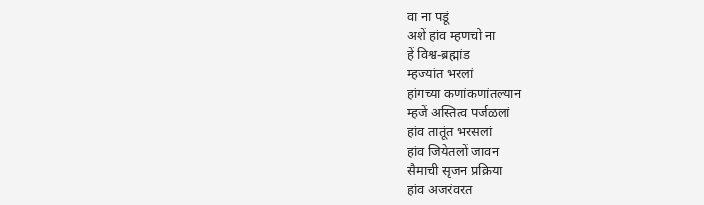वा ना पडूं
अशें हांव म्हणचो ना
हें विश्व-ब्रह्मांड
म्हज्यांत भरलां
हांगच्या कणांकणांतल्यान
म्हजें अस्तित्व पर्जळलां
हांव तातूंत भरसलां
हांव जियेतलों जावन
सैमाची सृजन प्रक्रिया
हांव अजरंवरत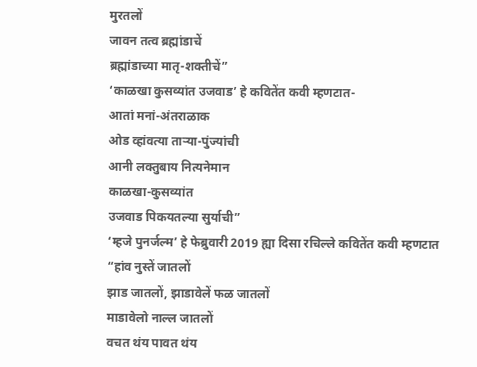मुरतलों
जावन तत्व ब्रह्मांडाचें
ब्रह्मांडाच्या मातृ-शक्तीचें”
‘काळखा कुसव्यांत उजवाड’ हे कवितेंत कवी म्हणटात-
आतां मनां-अंतराळाक
ओड व्हांवत्या ताऱ्या-पुंज्यांची
आनी लक्तुबाय नित्यनेमान
काळखा-कुसव्यांत
उजवाड पिकयतल्या सुर्याची”
‘म्हजे पुनर्जल्म’ हे फेब्रुवारी 2019 ह्या दिसा रचिल्ले कवितेंत कवी म्हणटात
“हांव नुस्तें जातलों
झाड जातलों, झाडावेलें फळ जातलों
माडावेलो नाल्ल जातलों
वचत थंय पावत थंय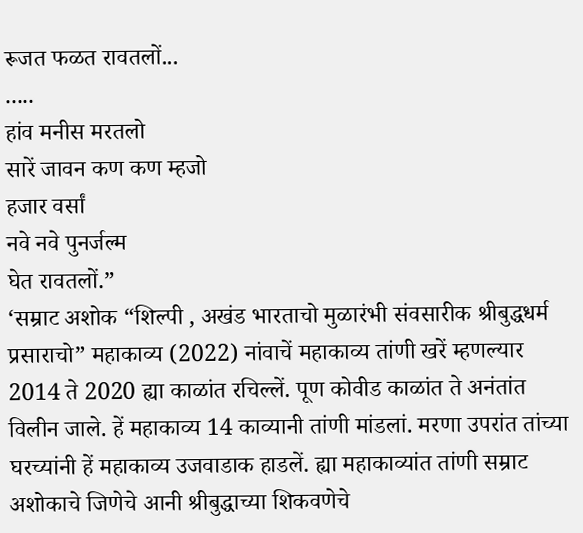रूजत फळत रावतलों...
.....
हांव मनीस मरतलो
सारें जावन कण कण म्हजो
हजार वर्सां
नवे नवे पुनर्जल्म
घेत रावतलों.”
‘सम्राट अशोक “शिल्पी , अखंड भारताचो मुळारंभी संवसारीक श्रीबुद्धधर्म प्रसाराचो” महाकाव्य (2022) नांवाचें महाकाव्य तांणी खरें म्हणल्यार 2014 ते 2020 ह्या काळांत रचिल्लें. पूण कोवीड काळांत ते अनंतांत विलीन जाले. हें महाकाव्य 14 काव्यानी तांणी मांडलां. मरणा उपरांत तांच्या घरच्यांनी हें महाकाव्य उजवाडाक हाडलें. ह्या महाकाव्यांत तांणी सम्राट अशोकाचे जिणेचे आनी श्रीबुद्धाच्या शिकवणेचे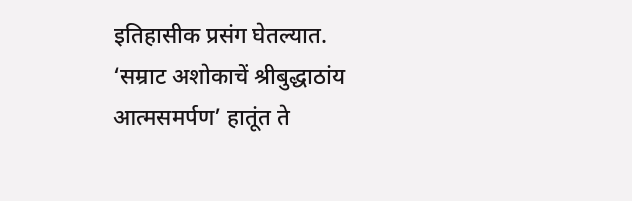इतिहासीक प्रसंग घेतल्यात.
‘सम्राट अशोकाचें श्रीबुद्धाठांय आत्मसमर्पण’ हातूंत ते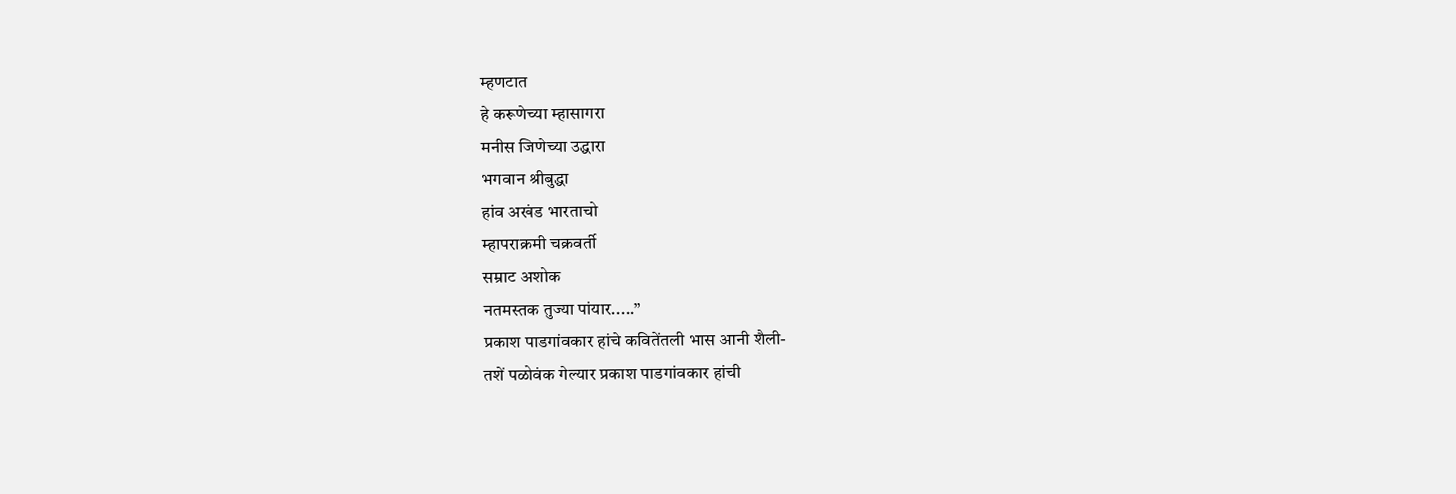म्हणटात
हे करूणेच्या म्हासागरा
मनीस जिणेच्या उद्धारा
भगवान श्रीबुद्धा
हांव अखंड भारताचो
म्हापराक्रमी चक्रवर्ती
सम्राट अशोक
नतमस्तक तुज्या पांयार.....”
प्रकाश पाडगांवकार हांचे कवितेंतली भास आनी शैली-
तशें पळोवंक गेल्यार प्रकाश पाडगांवकार हांची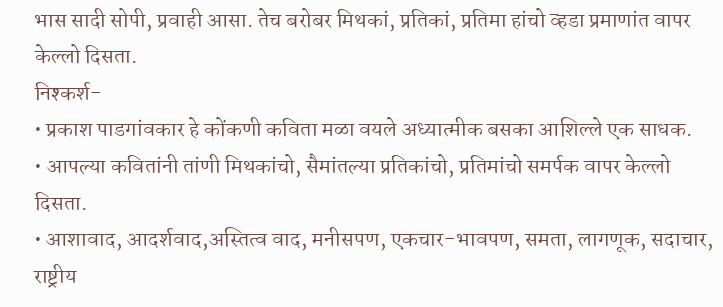भास सादी सोपी, प्रवाही आसा. तेच बरोबर मिथकां, प्रतिकां, प्रतिमा हांचो व्हडा प्रमाणांत वापर केल्लो दिसता.
निश्कर्श-
• प्रकाश पाडगांवकार हे कोंकणी कविता मळा वयले अध्यात्मीक बसका आशिल्ले एक साधक.
• आपल्या कवितांनी तांणी मिथकांचो, सैमांतल्या प्रतिकांचो, प्रतिमांचो समर्पक वापर केल्लो दिसता.
• आशावाद, आदर्शवाद,अस्तित्व वाद, मनीसपण, एकचार-भावपण, समता, लागणूक, सदाचार, राष्ट्रीय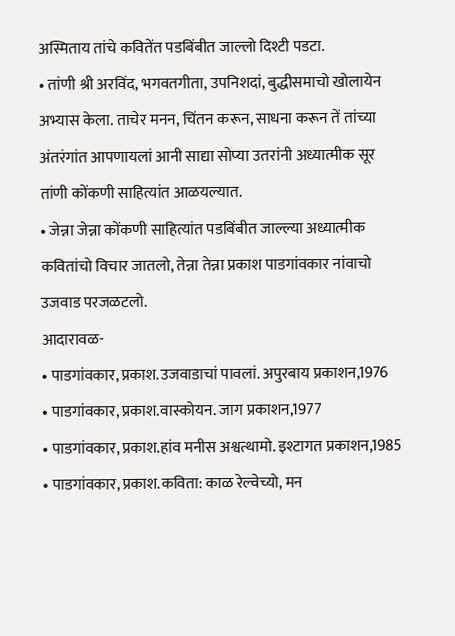अस्मिताय तांचे कवितेंत पडबिंबीत जाल्लो दिश्टी पडटा.
• तांणी श्री अरविंद, भगवतगीता, उपनिशदां, बुद्धीसमाचो खोलायेन अभ्यास केला. ताचेर मनन, चिंतन करून, साधना करून तें तांच्या अंतरंगांत आपणायलां आनी साद्या सोप्या उतरांनी अध्यात्मीक सूर तांणी कोंकणी साहित्यांत आळयल्यात.
• जेन्ना जेन्ना कोंकणी साहित्यांत पडबिंबीत जाल्ल्या अध्यात्मीक कवितांचो विचार जातलो, तेन्ना तेन्ना प्रकाश पाडगांवकार नांवाचो उजवाड परजळटलो.
आदारावळ-
• पाडगांवकार, प्रकाश.उजवाडाचां पावलां. अपुरबाय प्रकाशन,1976
• पाडगांवकार, प्रकाश.वास्कोयन. जाग प्रकाशन,1977
• पाडगांवकार, प्रकाश.हांव मनीस अश्वत्थामो. इश्टागत प्रकाशन,1985
• पाडगांवकार, प्रकाश.कविता: काळ रेल्वेच्यो, मन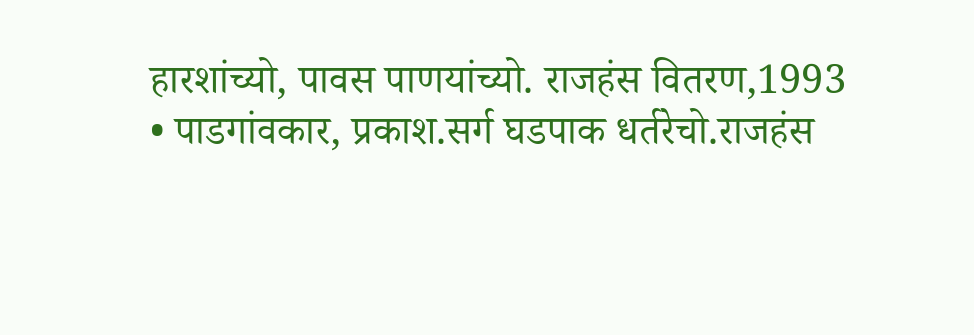हारशांच्यो, पावस पाणयांच्यो. राजहंस वितरण,1993
• पाडगांवकार, प्रकाश.सर्ग घडपाक धर्तरेचो.राजहंस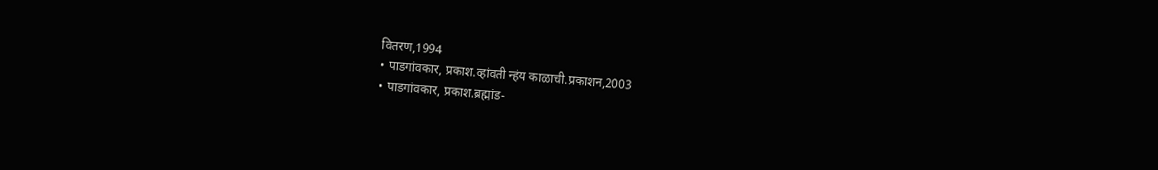वितरण,1994
• पाडगांवकार, प्रकाश.व्हांवती न्हंय काळाची.प्रकाशन,2003
• पाडगांवकार, प्रकाश.ब्रह्मांड-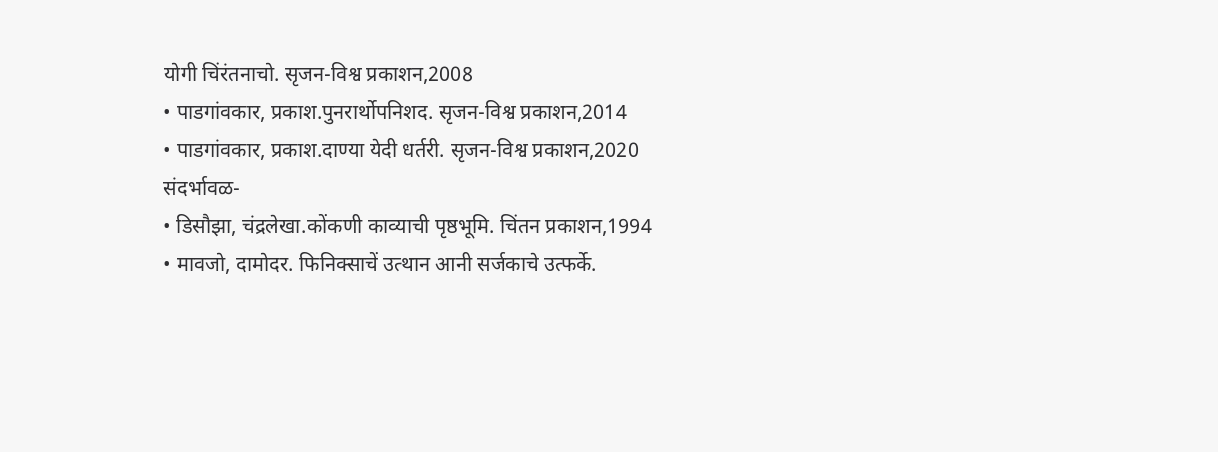योगी चिंरंतनाचो. सृजन-विश्व प्रकाशन,2008
• पाडगांवकार, प्रकाश.पुनरार्थोपनिशद. सृजन-विश्व प्रकाशन,2014
• पाडगांवकार, प्रकाश.दाण्या येदी धर्तरी. सृजन-विश्व प्रकाशन,2020
संदर्भावळ-
• डिसौझा, चंद्रलेखा.कोंकणी काव्याची पृष्ठभूमि. चिंतन प्रकाशन,1994
• मावजो, दामोदर. फिनिक्साचें उत्थान आनी सर्जकाचे उत्फर्के.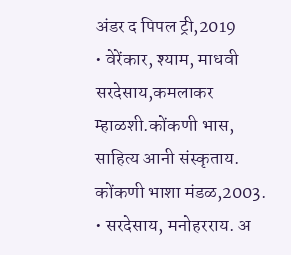अंडर द पिपल ट्री,2019
• वेरेंकार, श्याम, माधवी सरदेसाय,कमलाकर म्हाळशी.कोंकणी भास, साहित्य आनी संस्कृताय. कोंकणी भाशा मंडळ,2003.
• सरदेसाय, मनोहरराय. अ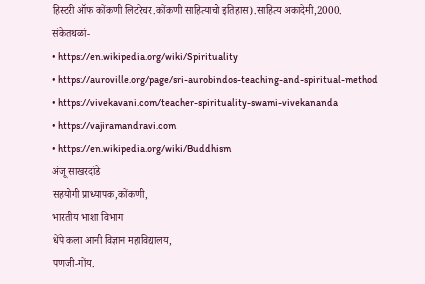हिस्टरी ऑफ कोंकणी लिटरेचर.कोंकणी साहित्याचो इतिहास).साहित्य अकादेमी,2000.
संकेतथळां-
• https://en.wikipedia.org/wiki/Spirituality
• https://auroville.org/page/sri-aurobindos-teaching-and-spiritual-method
• https://vivekavani.com/teacher-spirituality-swami-vivekananda
• https://vajiramandravi.com
• https://en.wikipedia.org/wiki/Buddhism
अंजू साखरदांडे
सहयोगी प्राध्यापक,कोंकणी,
भारतीय भाशा विभाग
धेंपे कला आनी विज्ञान महाविद्यालय,
पणजी-गोंय.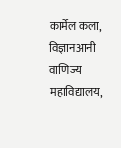कार्मेल कला, विज्ञानआनी वाणिज्य महाविद्यालय,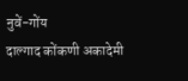नुवें-गोंय
दाल्गाद कोंकणी अकादेमी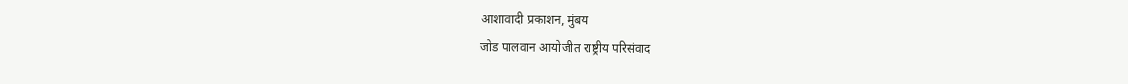आशावादी प्रकाशन, मुंबय
जोड पालवान आयोजीत राष्ट्रीय परिसंवाद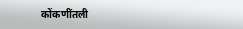कोंकणींतली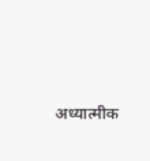अध्यात्मीक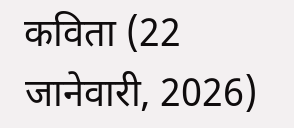कविता (22 जानेवारी, 2026)